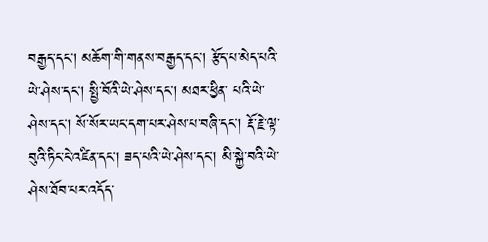བརྒྱད་དང། མཆོག་གི་གནས་བརྒྱད་དང། རྩོད་པ་མེད་པའི་ཡེ་ཤེས་དང། སྤྱི་བོའི་ཡེ་ཤེས་དང། མཐར་ཕྱིན་ པའི་ཡེ་ཤེས་དང། སོ་སོར་ཡང་དག་པར་ཤེས་པ་བཞི་དང། རྡོ་རྗེ་ལྟ་བུའི་ཏིང་ངེ་འཛིན་དང། ཟད་པའི་ཡེ་ཤེས་དང། མི་སྐྱེ་བའི་ཡེ་ཤེས་ཐོབ་པར་འདོད་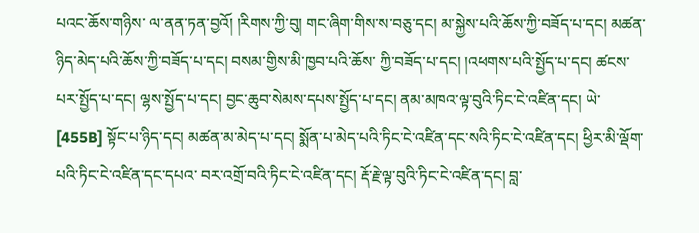པའང་ཆོས་གཉིས་ ལ་ནན་ཏན་བྱའོ། །རིགས་ཀྱི་བུ། གང་ཞིག་གིས་ས་བཅུ་དང། མ་སྐྱེས་པའི་ཆོས་ཀྱི་བཟོད་པ་དང། མཚན་ཉིད་མེད་པའི་ཆོས་ཀྱི་བཟོད་པ་དང། བསམ་གྱིས་མི་ཁྱབ་པའི་ཆོས་ ཀྱི་བཟོད་པ་དང། །འཕགས་པའི་སྤྱོད་པ་དང། ཚངས་པར་སྤྱོད་པ་དང། ལྷས་སྤྱོད་པ་དང། བྱང་ཆུབ་སེམས་དཔས་སྤྱོད་པ་དང། ནམ་མཁའ་ལྟ་བུའི་ཏིང་ངེ་འཛིན་དང། ཡེ་ [455B] སྟོང་པ་ཉིད་དང། མཚན་མ་མེད་པ་དང། སྨོན་པ་མེད་པའི་ཏིང་ངེ་འཛིན་དང་སའི་ཏིང་ངེ་འཛིན་དང། ཕྱིར་མི་ལྡོག་པའི་ཏིང་ངེ་འཛིན་དང་དཔའ་ བར་འགྲོ་བའི་ཏིང་ངེ་འཛིན་དང། རྡོ་རྗེ་ལྟ་བུའི་ཏིང་ངེ་འཛིན་དང། བླ་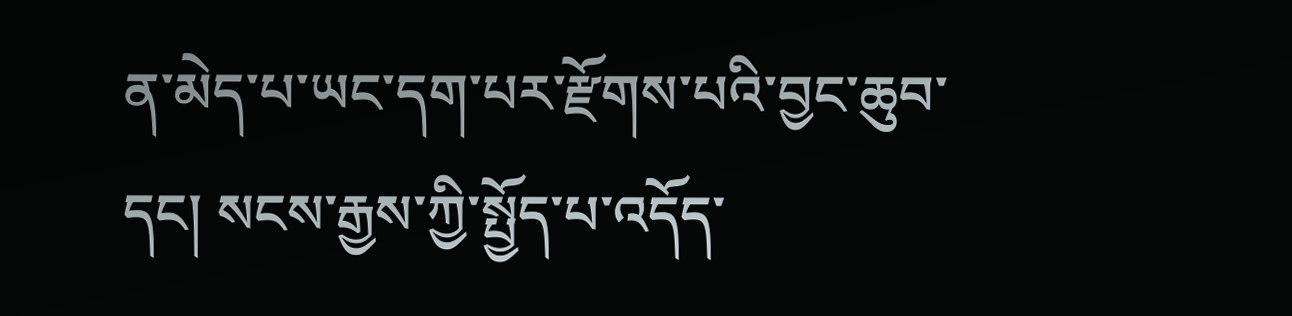ན་མེད་པ་ཡང་དག་པར་རྫོགས་པའི་བྱང་ཆུབ་དང། སངས་རྒྱས་ཀྱི་སྤྱོད་པ་འདོད་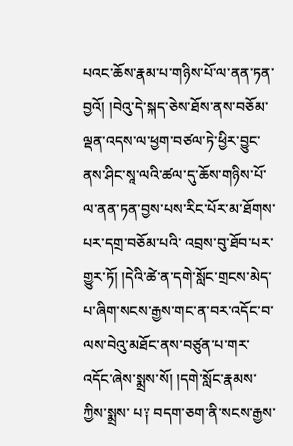པའང་ཆོས་རྣམ་པ་གཉིས་པོ་ལ་ནན་ཏན་ བྱའོ། །བེའུ་དེ་སྐད་ཅེས་ཐོས་ནས་བཅོམ་ལྡན་འདས་ལ་ཕྱག་བཙལ་ཏེ་ཕྱིར་བྱུང་ནས་ཤིང་སཱ་ལའི་ཚལ་དུ་ཆོས་གཉིས་པོ་ལ་ནན་ཏན་བྱས་པས་རིང་པོར་མ་ཐོགས་པར་དགྲ་བཅོམ་པའི་ འབྲས་བུ་ཐོབ་པར་གྱུར་ཏོ། །དེའི་ཚེ་ན་དགེ་སློང་གྲངས་མེད་པ་ཞིག་སངས་རྒྱས་གང་ན་བར་འདོང་བ་ལས་བེའུ་མཐོང་ནས་བཙུན་པ་གར་འདོང་ཞེས་སྨྲས་སོ། །དགེ་སློང་རྣམས་ཀྱིས་སྨྲས་ པ༑ བདག་ཅག་ནི་སངས་རྒྱས་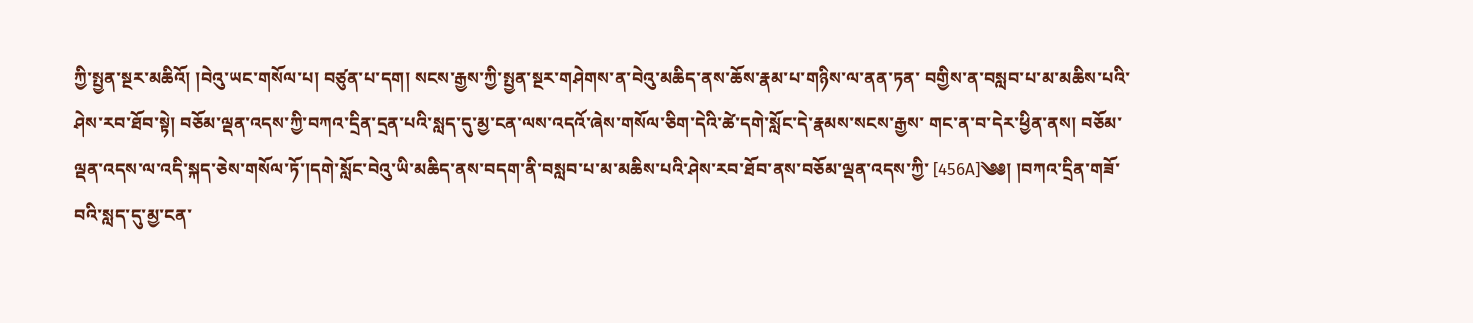ཀྱི་སྤྱན་སྔར་མཆིའོ། །བེའུ་ཡང་གསོལ་པ། བཙུན་པ་དག། སངས་རྒྱས་ཀྱི་སྤྱན་སྔར་གཤེགས་ན་བེའུ་མཆིད་ནས་ཆོས་རྣམ་པ་གཉིས་ལ་ནན་ཏན་ བགྱིས་ན་བསླབ་པ་མ་མཆིས་པའི་ཤེས་རབ་ཐོབ་སྟེ། བཅོམ་ལྡན་འདས་ཀྱི་བཀའ་དྲིན་དྲན་པའི་སླད་དུ་མྱ་ངན་ལས་འདའོ་ཞེས་གསོལ་ཅིག་དེའི་ཚེ་དགེ་སློང་དེ་རྣམས་སངས་རྒྱས་ གང་ན་བ་དེར་ཕྱིན་ནས། བཅོམ་ལྡན་འདས་ལ་འདི་སྐད་ཅེས་གསོལ་ཏོ་།དགེ་སློང་བེའུ་ཡི་མཆིད་ནས་བདག་ནི་བསླབ་པ་མ་མཆིས་པའི་ཤེས་རབ་ཐོབ་ནས་བཅོམ་ལྡན་འདས་ཀྱི་ [456A]༄༅། །བཀའ་དྲིན་གཟོ་བའི་སླད་དུ་མྱ་ངན་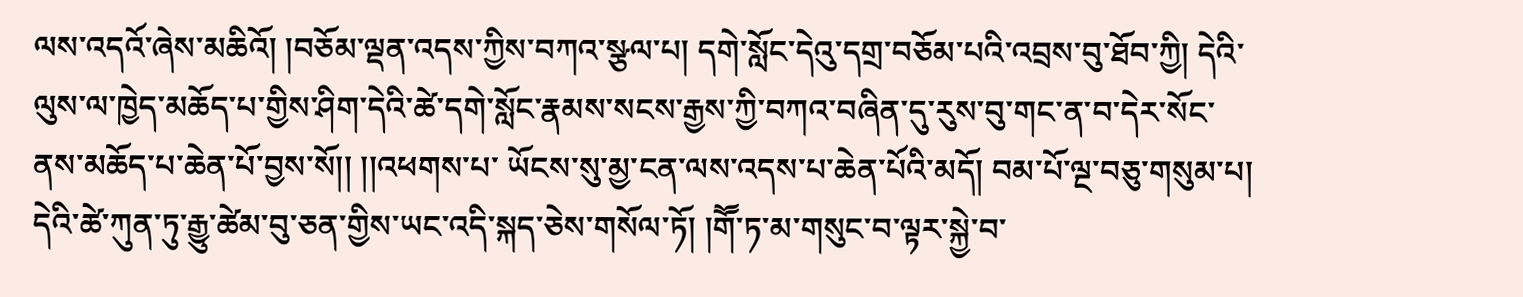ལས་འདའོ་ཞེས་མཆིའོ། །བཅོམ་ལྡན་འདས་ཀྱིས་བཀའ་སྩལ་པ། དགེ་སློང་དེའུ་དགྲ་བཅོམ་པའི་འབྲས་བུ་ཐོབ་ཀྱི། དེའི་ ལུས་ལ་ཁྱེད་མཆོད་པ་གྱིས་ཤིག་དེའི་ཚེ་དགེ་སློང་རྣམས་སངས་རྒྱས་ཀྱི་བཀའ་བཞིན་དུ་རུས་བུ་གང་ན་བ་དེར་སོང་ནས་མཆོད་པ་ཆེན་པོ་བྱས་སོ།། །།འཕགས་པ་ ཡོངས་སུ་མྱ་ངན་ལས་འདས་པ་ཆེན་པོའི་མདོ། བམ་པོ་ལྔ་བཅུ་གསུམ་པ། དེའི་ཚེ་ཀུན་ཏུ་རྒྱུ་ཚེམ་བུ་ཅན་གྱིས་ཡང་འདི་སྐད་ཅེས་གསོལ་ཏོ། །གཽ་ཏ་མ་གསུང་བ་ལྟར་སྐྱེ་བ་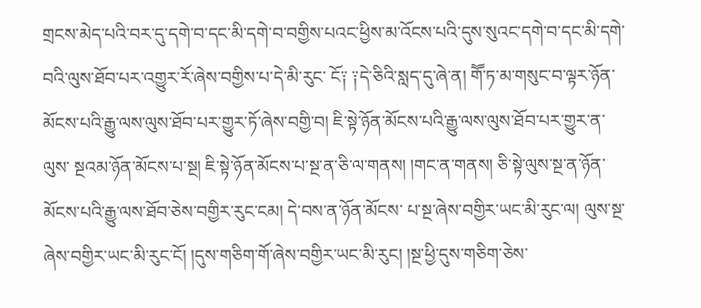གྲངས་མེད་པའི་བར་དུ་དགེ་བ་དང་མི་དགེ་བ་བགྱིས་པའང་ཕྱིས་མ་འོངས་པའི་དུས་སུའང་དགེ་བ་དང་མི་དགེ་བའི་ལུས་ཐོབ་པར་འགྱུར་རོ་ཞེས་བགྱིས་པ་དེ་མི་རུང་ ངོ༑ ༑དེ་ཅིའི་སླད་དུ་ཞེ་ན། གཽ་ཏ་མ་གསུང་བ་ལྟར་ཉོན་མོངས་པའི་རྒྱུ་ལས་ལུས་ཐོབ་པར་གྱུར་ཏོ་ཞེས་བགྱི་བ། ཇི་སྟེ་ཉོན་མོངས་པའི་རྒྱུ་ལས་ལུས་ཐོབ་པར་གྱུར་ན་ལུས་ སྔའམ་ཉོན་མོངས་པ་སྔ། ཇི་སྟེ་ཉོན་མོངས་པ་སྔ་ན་ཅི་ལ་གནས། །གང་ན་གནས། ཅི་སྟེ་ལུས་སྔ་ན་ཉོན་མོངས་པའི་རྒྱུ་ལས་ཐོབ་ཅེས་བགྱིར་རུང་ངམ། དེ་བས་ན་ཉོན་མོངས་ པ་སྔ་ཞེས་བགྱིར་ཡང་མི་རུང་ལ། ལུས་སྔ་ཞེས་བགྱིར་ཡང་མི་རུང་ངོ། །དུས་གཅིག་གོ་ཞེས་བགྱིར་ཡང་མི་རུང། །སྔ་ཕྱི་དུས་གཅིག་ཅེས་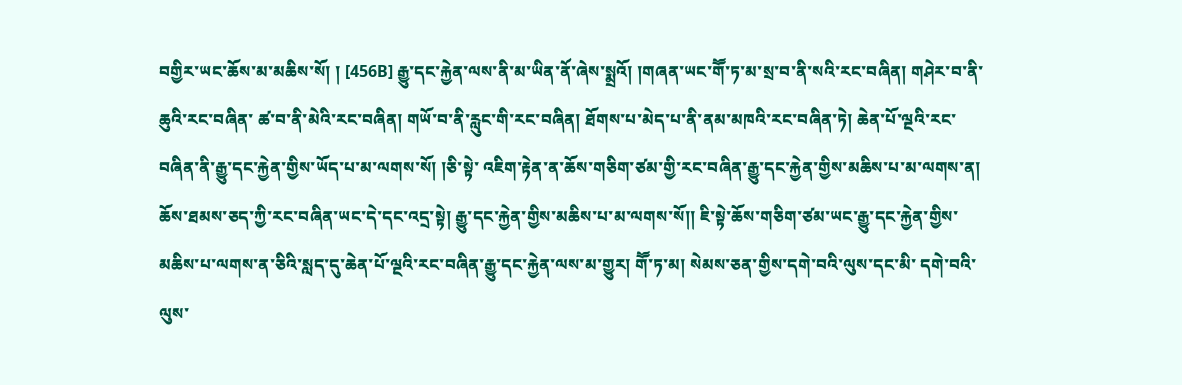བགྱིར་ཡང་ཆོས་མ་མཆིས་སོ། ། [456B] རྒྱུ་དང་རྐྱེན་ལས་ནི་མ་ཡིན་ནོ་ཞེས་སྨྲའོ། །གཞན་ཡང་གཽ་ཏ་མ་སྲ་བ་ནི་སའི་རང་བཞིན། གཤེར་བ་ནི་ཆུའི་རང་བཞིན་ ཚ་བ་ནི་མེའི་རང་བཞིན། གཡོ་བ་ནི་རླུང་གི་རང་བཞིན། ཐོགས་པ་མེད་པ་ནི་ནམ་མཁའི་རང་བཞིན་ཏེ། ཆེན་པོ་ལྔའི་རང་བཞིན་ནི་རྒྱུ་དང་རྐྱེན་གྱིས་ཡོད་པ་མ་ལགས་སོ། །ཅི་སྟེ་ འཇིག་རྟེན་ན་ཆོས་གཅིག་ཙམ་གྱི་རང་བཞིན་རྒྱུ་དང་རྐྱེན་གྱིས་མཆིས་པ་མ་ལགས་ན། ཆོས་ཐམས་ཅད་ཀྱི་རང་བཞིན་ཡང་དེ་དང་འདྲ་སྟེ། རྒྱུ་དང་རྐྱེན་གྱིས་མཆིས་པ་མ་ལགས་སོ།། ཇི་སྟེ་ཆོས་གཅིག་ཙམ་ཡང་རྒྱུ་དང་རྐྱེན་གྱིས་མཆིས་པ་ལགས་ན་ཅིའི་སླད་དུ་ཆེན་པོ་ལྔའི་རང་བཞིན་རྒྱུ་དང་རྐྱེན་ལས་མ་གྱུར། གཽ་ཏ་མ། སེམས་ཅན་གྱིས་དགེ་བའི་ལུས་དང་མི་ དགེ་བའི་ལུས་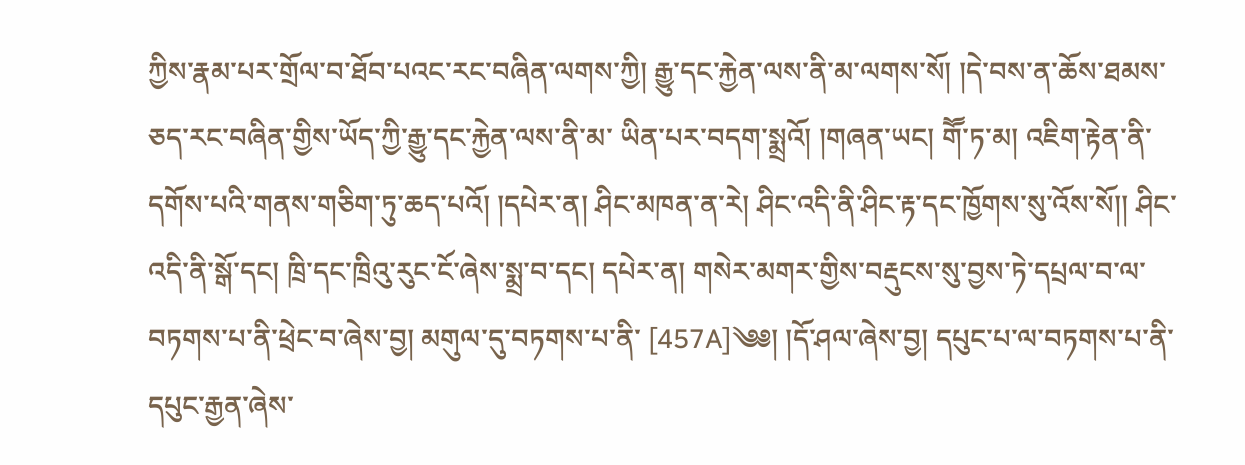ཀྱིས་རྣམ་པར་གྲོལ་བ་ཐོབ་པའང་རང་བཞིན་ལགས་ཀྱི། རྒྱུ་དང་རྐྱེན་ལས་ནི་མ་ལགས་སོ། །དེ་བས་ན་ཆོས་ཐམས་ཅད་རང་བཞིན་གྱིས་ཡོད་ཀྱི་རྒྱུ་དང་རྐྱེན་ལས་ནི་མ་ ཡིན་པར་བདག་སྨྲའོ། །གཞན་ཡང། གཽ་ཏ་མ། འཇིག་རྟེན་ནི་དགོས་པའི་གནས་གཅིག་ཏུ་ཆད་པའོ། །དཔེར་ན། ཤིང་མཁན་ན་རེ། ཤིང་འདི་ནི་ཤིང་རྟ་དང་ཁྱོགས་སུ་འོས་སོ།། ཤིང་འདི་ནི་སྒོ་དང། ཁྲི་དང་ཁྲིའུ་རུང་ངོ་ཞེས་སྨྲ་བ་དང། དཔེར་ན། གསེར་མགར་གྱིས་བརྡུངས་སུ་བྱས་ཏེ་དཔྲལ་བ་ལ་བཏགས་པ་ནི་ཕྲེང་བ་ཞེས་བྱ། མགུལ་དུ་བཏགས་པ་ནི་ [457A]༄༅། །དོ་ཤལ་ཞེས་བྱ། དཔུང་པ་ལ་བཏགས་པ་ནི་དཔུང་རྒྱན་ཞེས་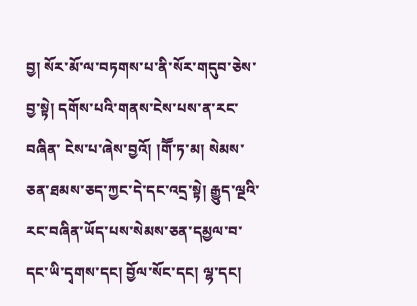བྱ། སོར་མོ་ལ་བཏགས་པ་ནི་སོར་གདུབ་ཅེས་བྱ་སྟེ། དགོས་པའི་གནས་ངེས་པས་ན་རང་བཞིན་ ངེས་པ་ཞེས་བྱའོ། །གཽ་ཏ་མ། སེམས་ཅན་ཐམས་ཅད་ཀྱང་དེ་དང་འདྲ་སྟེ། རྒྱུད་ལྔའི་རང་བཞིན་ཡོད་པས་སེམས་ཅན་དམྱལ་བ་དང་ཡི་དྭགས་དང། བྱོལ་སོང་དང། ལྷ་དང།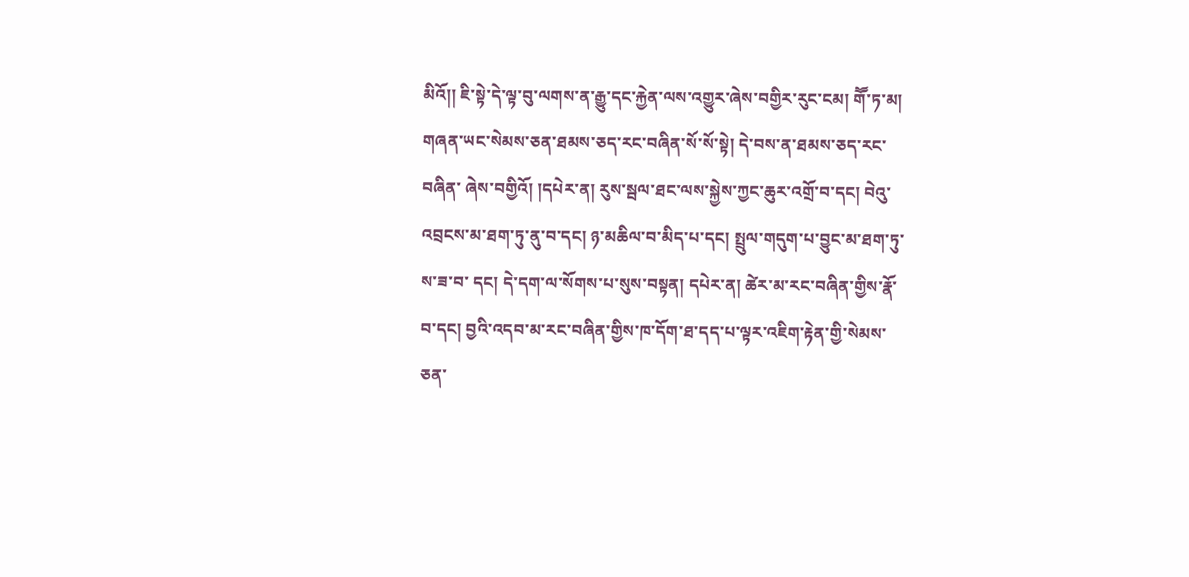མིའོ།། ཇི་སྟེ་དེ་ལྟ་བུ་ལགས་ན་རྒྱུ་དང་རྐྱེན་ལས་འགྱུར་ཞེས་བགྱིར་རུང་ངམ། གཽ་ཏ་མ། གཞན་ཡང་སེམས་ཅན་ཐམས་ཅད་རང་བཞིན་སོ་སོ་སྟེ། དེ་བས་ན་ཐམས་ཅད་རང་བཞིན་ ཞེས་བགྱིའོ། །དཔེར་ན། རུས་སྦལ་ཐང་ལས་སྐྱེས་ཀྱང་ཆུར་འགྲོ་བ་དང། བེའུ་འབྲངས་མ་ཐག་ཏུ་ནུ་བ་དང། ཉ་མཆིལ་བ་མིད་པ་དང། སྤྲུལ་གདུག་པ་བྱུང་མ་ཐག་ཏུ་ས་ཟ་བ་ དང། དེ་དག་ལ་སོགས་པ་སུས་བསྟན། དཔེར་ན། ཚེར་མ་རང་བཞིན་གྱིས་རྣོ་བ་དང། བྱའི་འདབ་མ་རང་བཞིན་གྱིས་ཁ་དོག་ཐ་དད་པ་ལྟར་འཇིག་རྟེན་གྱི་སེམས་ཅན་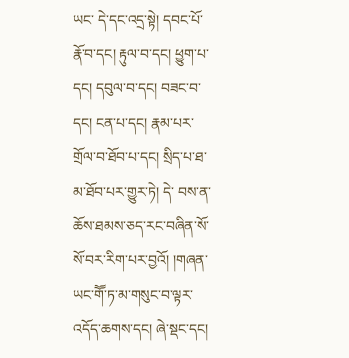ཡང་ དེ་དང་འདྲ་སྟེ། དབང་པོ་རྣོ་བ་དང། རྟུལ་བ་དང། ཕྱུག་པ་དང། དབུལ་བ་དང། བཟང་བ་དང། ངན་པ་དང། རྣམ་པར་གྲོལ་བ་ཐོབ་པ་དང། སྲིད་པ་ཐ་མ་ཐོབ་པར་གྱུར་ཏེ། དེ་ བས་ན་ཆོས་ཐམས་ཅད་རང་བཞིན་སོ་སོ་བར་རིག་པར་བྱའོ། །གཞན་ཡང་གཽ་ཏ་མ་གསུང་བ་ལྟར་འདོད་ཆགས་དང། ཞེ་སྡང་དང།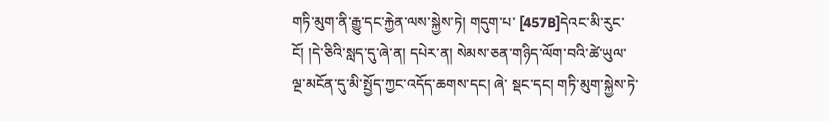གཏི་མུག་ནི་རྒྱུ་དང་རྐྱེན་ལས་སྐྱེས་ཏེ། གདུག་པ་ [457B]དེའང་མི་རུང་ངོ། །དེ་ཅིའི་སླད་དུ་ཞེ་ན། དཔེར་ན། སེམས་ཅན་གཉིད་ལོག་བའི་ཚེ་ཡུལ་ལྔ་མངོན་དུ་མི་སྤྱོད་ཀྱང་འདོད་ཆགས་དང། ཞེ་ སྡང་དང། གཏི་མུག་སྐྱེས་ཏེ་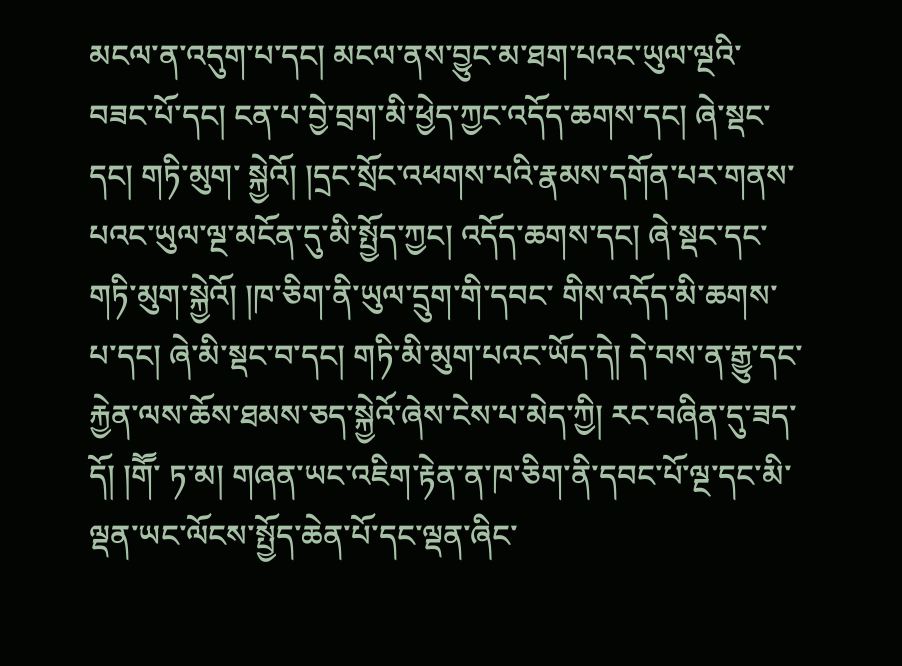མངལ་ན་འདུག་པ་དང། མངལ་ནས་བྱུང་མ་ཐག་པའང་ཡུལ་ལྔའི་བཟང་པོ་དང། ངན་པ་བྱེ་བྲག་མི་ཕྱེད་ཀྱང་འདོད་ཆགས་དང། ཞེ་སྡང་དང། གཏི་མུག་ སྐྱེའོ། །དྲང་སྲོང་འཕགས་པའི་རྣམས་དགོན་པར་གནས་པའང་ཡུལ་ལྔ་མངོན་དུ་མི་སྤྱོད་ཀྱང། འདོད་ཆགས་དང། ཞེ་སྡང་དང་གཏི་མུག་སྐྱེའོ། །ཁ་ཅིག་ནི་ཡུལ་དྲུག་གི་དབང་ གིས་འདོད་མི་ཆགས་པ་དང། ཞེ་མི་སྡང་བ་དང། གཏི་མི་མུག་པའང་ཡོད་དེ། དེ་བས་ན་རྒྱུ་དང་རྐྱེན་ལས་ཆོས་ཐམས་ཅད་སྐྱེའོ་ཞེས་ངེས་པ་མེད་ཀྱི། རང་བཞིན་དུ་ཟད་དོ། །གཽ་ ཏ་མ། གཞན་ཡང་འཇིག་རྟེན་ན་ཁ་ཅིག་ནི་དབང་པོ་ལྔ་དང་མི་ལྡན་ཡང་ལོངས་སྤྱོད་ཆེན་པོ་དང་ལྡན་ཞིང་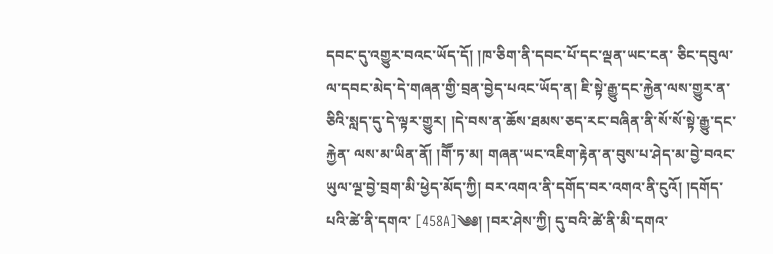དབང་དུ་འགྱུར་བའང་ཡོད་དོ། །ཁ་ཅིག་ནི་དབང་པོ་དང་ལྡན་ཡང་ངན་ ཅིང་དབུལ་ལ་དབང་མེད་དེ་གཞན་གྱི་བྲན་བྱེད་པའང་ཡོད་ན། ཇི་སྟེ་རྒྱུ་དང་རྐྱེན་ལས་གྱུར་ན་ཅིའི་སླད་དུ་དེ་ལྟར་གྱུར། །དེ་བས་ན་ཆོས་ཐམས་ཅད་རང་བཞིན་ནི་སོ་སོ་སྟེ་རྒྱུ་དང་རྐྱེན་ ལས་མ་ཡིན་ནོ། །གཽ་ཏ་མ། གཞན་ཡང་འཇིག་རྟེན་ན་བུས་པ་ཤེད་མ་བྱེ་བའང་ཡུལ་ལྔ་བྱེ་བྲག་མི་ཕྱེད་མོད་ཀྱི། བར་འགའ་ནི་དགོད་བར་འགའ་ནི་ངུའོ། །དགོད་པའི་ཚེ་ནི་དགའ་ [458A]༄༅། །བར་ཤེས་ཀྱི། དུ་བའི་ཚེ་ནི་མི་དགའ་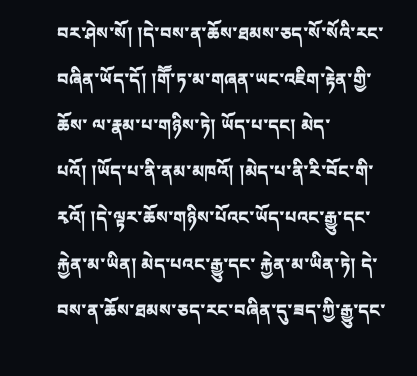བར་ཤེས་སོ། །དེ་བས་ན་ཆོས་ཐམས་ཅད་སོ་སོའི་རང་བཞིན་ཡོད་དོ། །གཽ་ཏ་མ་གཞན་ཡང་འཇིག་རྟེན་གྱི་ཆོས་ ལ་རྣམ་པ་གཉིས་ཏེ། ཡོད་པ་དང། མེད་པའོ། །ཡོད་པ་ནི་ནམ་མཁའོ། །མེད་པ་ནི་རི་བོང་གི་རྭའོ། །དེ་ལྟར་ཆོས་གཉིས་པོའང་ཡོད་པའང་རྒྱུ་དང་རྐྱེན་མ་ཡིན། མེད་པའང་རྒྱུ་དང་ རྐྱེན་མ་ཡིན་ཏེ། དེ་བས་ན་ཆོས་ཐམས་ཅད་རང་བཞིན་དུ་ཟད་ཀྱི་རྒྱུ་དང་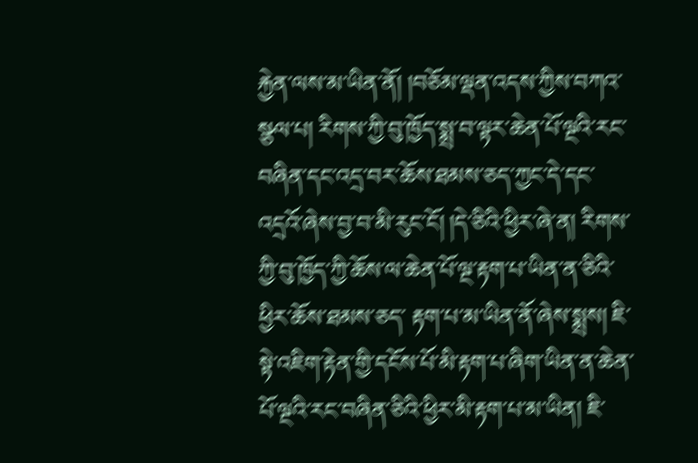རྐྱེན་ལས་མ་ཡིན་ནོ། །བཅོམ་ལྡན་འདས་ཀྱིས་བཀའ་སྩལ་པ། རིགས་ཀྱི་བུ་ཁྱོད་སྨྲ་བ་ལྟར་ཆེན་པོ་ལྔའི་རང་ བཞིན་དང་འདྲ་བར་ཆོས་ཐམས་ཅད་ཀྱང་དེ་དང་འདྲའོ་ཞེས་བྱ་བ་མི་རུང་ངོ། །དེ་ཅིའི་ཕྱིར་ཞེ་ན། རིགས་ཀྱི་བུ་ཁྱོད་ཀྱི་ཆོས་ལ་ཆེན་པོ་ལྔ་རྟག་པ་ཡིན་ན་ཅིའི་ཕྱིར་ཆོས་ཐམས་ཅད་ རྟག་པ་མ་ཡིན་ནོ་ཞེས་སྨྲས། ཇི་སྟེ་འཇིག་རྟེན་གྱི་དངོས་པོ་མི་རྟག་པ་ཞིག་ཡིན་ན་ཆེན་པོ་ལྔའི་རང་བཞིན་ཅིའི་ཕྱིར་མི་རྟག་པ་མ་ཡིན། ཇི་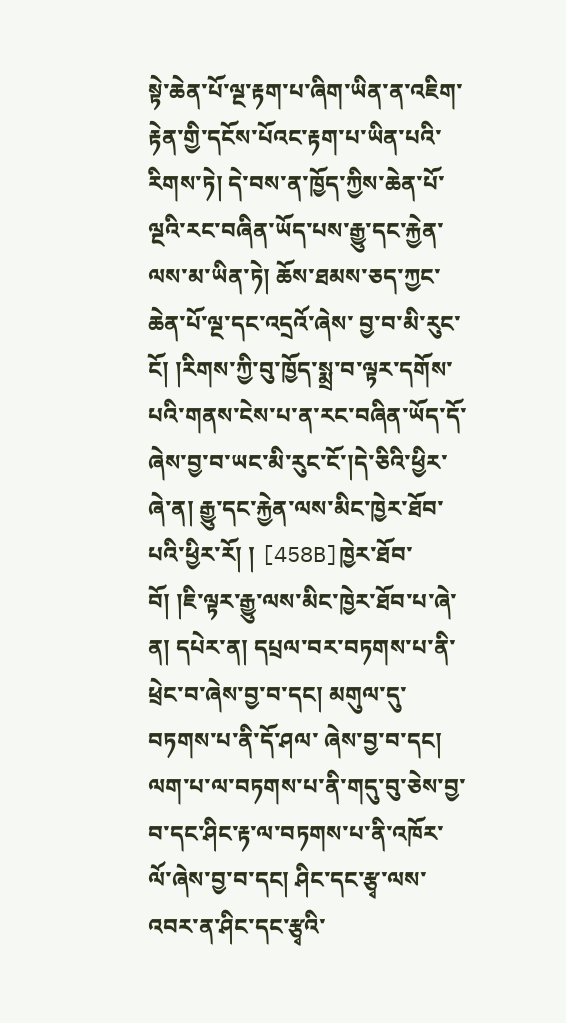སྟེ་ཆེན་པོ་ལྔ་རྟག་པ་ཞིག་ཡིན་ན་འཇིག་ རྟེན་གྱི་དངོས་པོའང་རྟག་པ་ཡིན་པའི་རིགས་ཏེ། དེ་བས་ན་ཁྱོད་ཀྱིས་ཆེན་པོ་ལྔའི་རང་བཞིན་ཡོད་པས་རྒྱུ་དང་རྐྱེན་ལས་མ་ཡིན་ཏེ། ཆོས་ཐམས་ཅད་ཀྱང་ཆེན་པོ་ལྔ་དང་འདྲའོ་ཞེས་ བྱ་བ་མི་རུང་ངོ། །རིགས་ཀྱི་བུ་ཁྱོད་སྨྲ་བ་ལྟར་དགོས་པའི་གནས་ངེས་པ་ན་རང་བཞིན་ཡོད་དོ་ཞེས་བྱ་བ་ཡང་མི་རུང་ངོ་།དེ་ཅིའི་ཕྱིར་ཞེ་ན། རྒྱུ་དང་རྐྱེན་ལས་མིང་ཁྱེར་ཐོབ་པའི་ཕྱིར་རོ། ། [458B]ཁྱེར་ཐོབ་བོ། །ཇི་ལྟར་རྒྱུ་ལས་མིང་ཁྱེར་ཐོབ་པ་ཞེ་ན། དཔེར་ན། དཔྲལ་བར་བཏགས་པ་ནི་ཕྲེང་བ་ཞེས་བྱ་བ་དང། མགུལ་དུ་བཏགས་པ་ནི་དོ་ཤལ་ ཞེས་བྱ་བ་དང། ལག་པ་ལ་བཏགས་པ་ནི་གདུ་བུ་ཅེས་བྱ་བ་དང་ཤིང་རྟ་ལ་བཏགས་པ་ནི་འཁོར་ལོ་ཞེས་བྱ་བ་དང། ཤིང་དང་རྩྭ་ལས་འབར་ན་ཤིང་དང་རྩྭའི་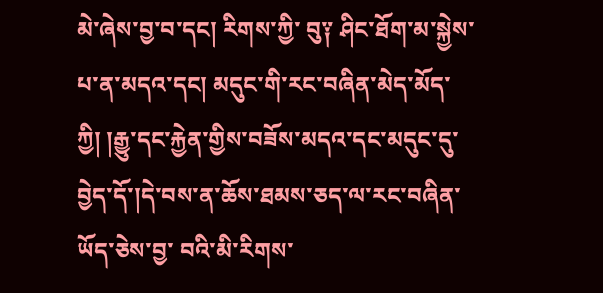མེ་ཞེས་བྱ་བ་དང། རིགས་ཀྱི་ བུ༑ ཤིང་ཐོག་མ་སྐྱེས་པ་ན་མདའ་དང། མདུང་གི་རང་བཞིན་མེད་མོད་ཀྱི། །རྒྱུ་དང་རྐྱེན་གྱིས་བཟོས་མདའ་དང་མདུང་དུ་བྱེད་དོ་།དེ་བས་ན་ཆོས་ཐམས་ཅད་ལ་རང་བཞིན་ཡོད་ཅེས་བྱ་ བའི་མི་རིགས་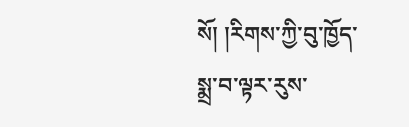སོ། །རིགས་ཀྱི་བུ་ཁྱོད་སྨྲ་བ་ལྟར་རུས་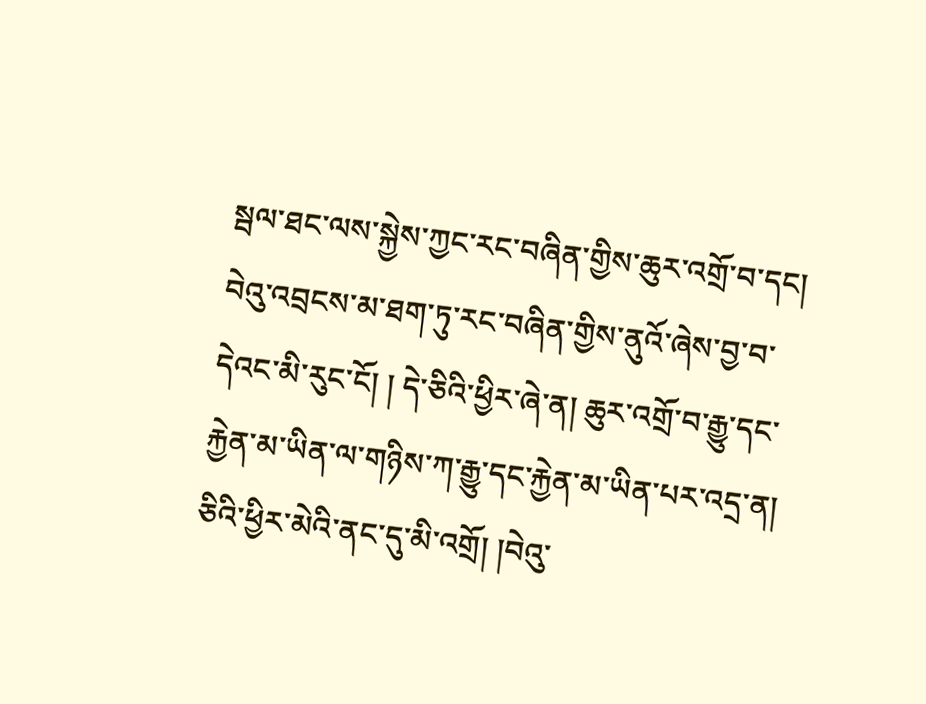སྦལ་ཐང་ལས་སྐྱེས་ཀྱང་རང་བཞིན་གྱིས་ཆུར་འགྲོ་བ་དང། བེའུ་འབྲངས་མ་ཐག་ཏུ་རང་བཞིན་གྱིས་ནུའོ་ཞེས་བྱ་བ་དེའང་མི་རུང་ངོ། ། དེ་ཅིའི་ཕྱིར་ཞེ་ན། ཆུར་འགྲོ་བ་རྒྱུ་དང་རྐྱེན་མ་ཡིན་ལ་གཉིས་ཀ་རྒྱུ་དང་རྐྱེན་མ་ཡིན་པར་འདྲ་ན། ཅིའི་ཕྱིར་མེའི་ནང་དུ་མི་འགྲོ། །བེའུ་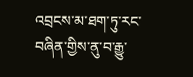འབྲངས་མ་ཐག་ཏུ་རང་བཞིན་གྱིས་ནུ་བ་རྒྱུ་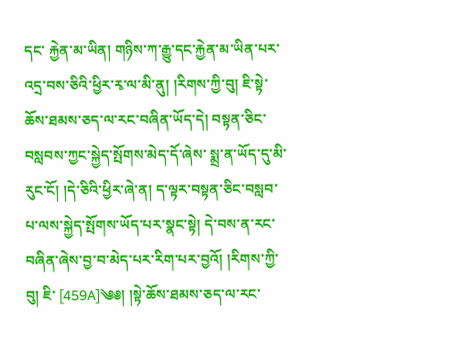དང་ རྐྱེན་མ་ཡིན། གཉིས་ཀ་རྒྱུ་དང་རྐྱེན་མ་ཡིན་པར་འདྲ་བས་ཅིའི་ཕྱིར་རྭ་ལ་མི་ནུ། །རིགས་ཀྱི་བུ། ཇི་སྟེ་ཆོས་ཐམས་ཅད་ལ་རང་བཞིན་ཡོད་དེ། བསྟན་ཅིང་བསླབས་ཀྱང་སྐྱེད་སྤོགས་མེད་དོ་ཞེས་ སྨྲ་ན་ཡོད་དུ་མི་རུང་ངོ། །དེ་ཅིའི་ཕྱིར་ཞེ་ན། ད་ལྟར་བསྟན་ཅིང་བསླབ་པ་ལས་སྐྱེད་སྤོགས་ཡོད་པར་སྣང་སྟེ། དེ་བས་ན་རང་བཞིན་ཞེས་བྱ་བ་མེད་པར་རིག་པར་བྱའོ། །རིགས་ཀྱི་བུ། ཇི་ [459A]༄༅། །སྟེ་ཆོས་ཐམས་ཅད་ལ་རང་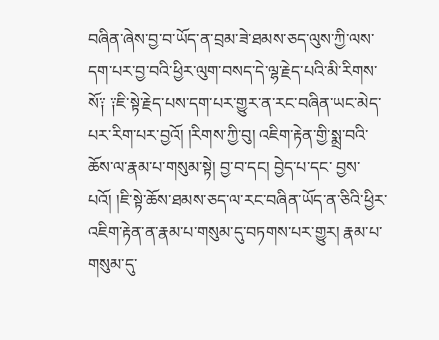བཞིན་ཞེས་བྱ་བ་ཡོད་ན་བྲམ་ཟེ་ཐམས་ཅད་ལུས་ཀྱི་ལས་དག་པར་བྱ་བའི་ཕྱིར་ལུག་བསད་དེ་ལྷ་རྗེད་པའི་མི་རིགས་ སོ༑ ༑ཇི་སྟེ་རྗེད་པས་དག་པར་གྱུར་ན་རང་བཞིན་ཡང་མེད་པར་རིག་པར་བྱའོ། །རིགས་ཀྱི་བུ། འཇིག་རྟེན་གྱི་སྨྲ་བའི་ཆོས་ལ་རྣམ་པ་གསུམ་སྟེ། བྱ་བ་དང། བྱེད་པ་དང་ བྱས་པའོ། །ཇི་སྟེ་ཆོས་ཐམས་ཅད་ལ་རང་བཞིན་ཡོད་ན་ཅིའི་ཕྱིར་འཇིག་རྟེན་ན་རྣམ་པ་གསུམ་དུ་བཏགས་པར་གྱུར། རྣམ་པ་གསུམ་དུ་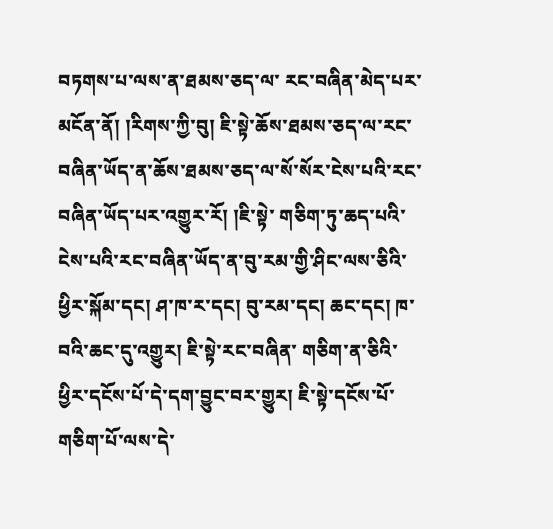བཏགས་པ་ལས་ན་ཐམས་ཅད་ལ་ རང་བཞིན་མེད་པར་མངོན་ནོ། །རིགས་ཀྱི་བུ། ཇི་སྟེ་ཆོས་ཐམས་ཅད་ལ་རང་བཞིན་ཡོད་ན་ཆོས་ཐམས་ཅད་ལ་སོ་སོར་ངེས་པའི་རང་བཞིན་ཡོད་པར་འགྱུར་རོ། །ཇི་སྟེ་ གཅིག་ཏུ་ཆད་པའི་ངེས་པའི་རང་བཞིན་ཡོད་ན་བུ་རམ་གྱི་ཤིང་ལས་ཅིའི་ཕྱིར་སྐོམ་དང། ཤ་ཁ་ར་དང། བུ་རམ་དང། ཆང་དང། ཁ་བའི་ཆང་དུ་འགྱུར། ཇི་སྟེ་རང་བཞིན་ གཅིག་ན་ཅིའི་ཕྱིར་དངོས་པོ་དེ་དག་བྱུང་བར་གྱུར། ཇི་སྟེ་དངོས་པོ་གཅིག་པོ་ལས་དེ་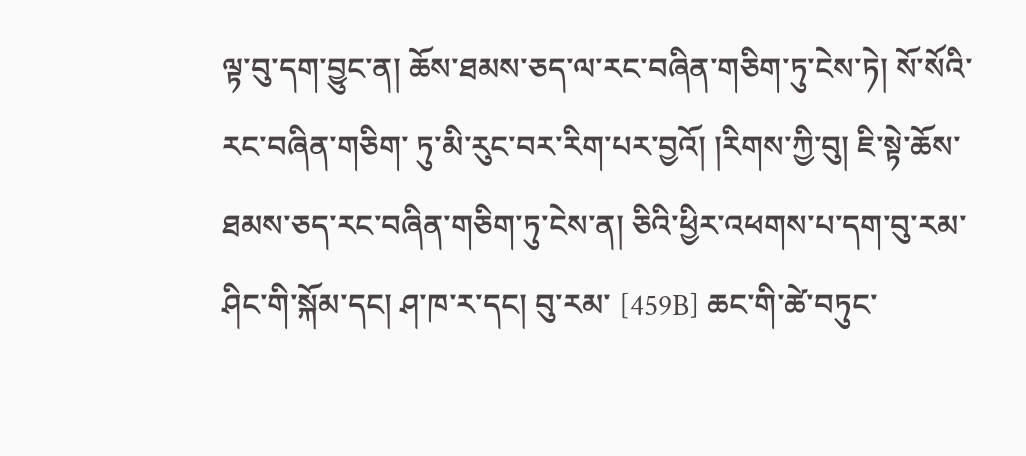ལྟ་བུ་དག་བྱུང་ན། ཆོས་ཐམས་ཅད་ལ་རང་བཞིན་གཅིག་ཏུ་ངེས་ཏེ། སོ་སོའི་རང་བཞིན་གཅིག་ ཏུ་མི་རུང་བར་རིག་པར་བྱའོ། །རིགས་ཀྱི་བུ། ཇི་སྟེ་ཆོས་ཐམས་ཅད་རང་བཞིན་གཅིག་ཏུ་ངེས་ན། ཅིའི་ཕྱིར་འཕགས་པ་དག་བུ་རམ་ཤིང་གི་སྐོམ་དང། ཤ་ཁ་ར་དང། བུ་རམ་ [459B] ཆང་གི་ཚེ་བཏུང་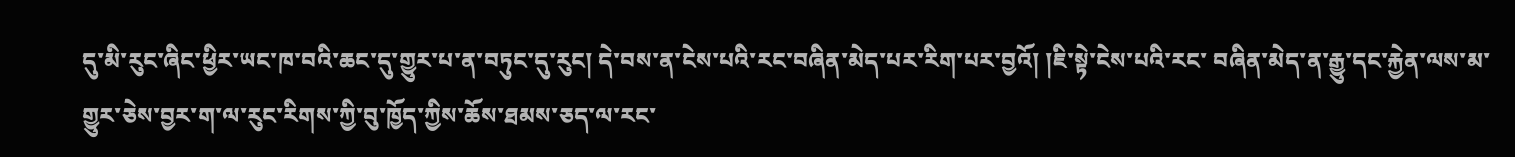དུ་མི་རུང་ཞིང་ཕྱིར་ཡང་ཁ་བའི་ཆང་དུ་གྱུར་པ་ན་བཏུང་དུ་རུང། དེ་བས་ན་ངེས་པའི་རང་བཞིན་མེད་པར་རིག་པར་བྱའོ། །ཇི་སྟེ་ངེས་པའི་རང་ བཞིན་མེད་ན་རྒྱུ་དང་རྐྱེན་ལས་མ་གྱུར་ཅེས་བྱར་ག་ལ་རུང་རིགས་ཀྱི་བུ་ཁྱོད་ཀྱིས་ཆོས་ཐམས་ཅད་ལ་རང་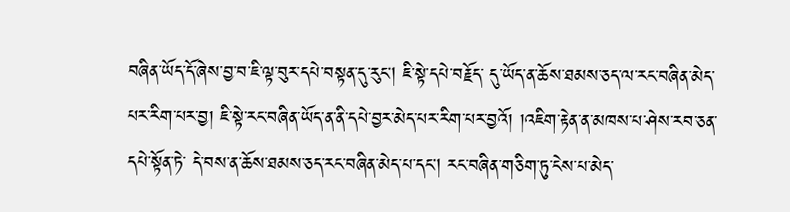བཞིན་ཡོད་དོ་ཞེས་བྱ་བ་ཇི་ལྟ་བུར་དཔེ་བསྟན་དུ་རུང། ཇི་སྟེ་དཔེ་བརྗོད་ དུ་ཡོད་ན་ཆོས་ཐམས་ཅད་ལ་རང་བཞིན་མེད་པར་རིག་པར་བྱ། ཇི་སྟེ་རང་བཞིན་ཡོད་ན་ནི་དཔེ་བྱར་མེད་པར་རིག་པར་བྱའོ། །འཇིག་རྟེན་ན་མཁས་པ་ཤེས་རབ་ཅན་དཔེ་སྟོན་ཏེ་ དེ་བས་ན་ཆོས་ཐམས་ཅད་རང་བཞིན་མེད་པ་དང། རང་བཞིན་གཅིག་ཏུ་ངེས་པ་མེད་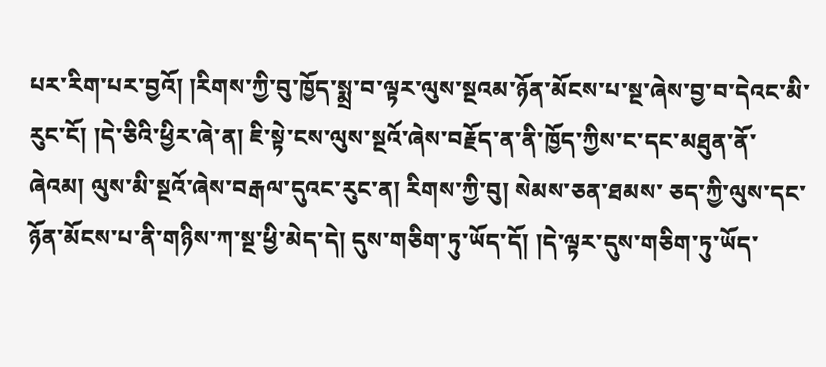པར་རིག་པར་བྱའོ། །རིགས་ཀྱི་བུ་ཁྱོད་སྨྲ་བ་ལྟར་ལུས་སྔའམ་ཉོན་མོངས་པ་སྔ་ཞེས་བྱ་བ་དེའང་མི་ རུང་ངོ། །དེ་ཅིའི་ཕྱིར་ཞེ་ན། ཇི་སྟེ་ངས་ལུས་སྔའོ་ཞེས་བརྗོད་ན་ནི་ཁྱོད་ཀྱིས་ང་དང་མཐུན་ནོ་ཞེའམ། ལུས་མི་སྔའོ་ཞེས་བརྒལ་དུའང་རུང་ན། རིགས་ཀྱི་བུ། སེམས་ཅན་ཐམས་ ཅད་ཀྱི་ལུས་དང་ཉོན་མོངས་པ་ནི་གཉིས་ཀ་སྔ་ཕྱི་མེད་དེ། དུས་གཅིག་ཏུ་ཡོད་དོ། །དེ་ལྟར་དུས་གཅིག་ཏུ་ཡོད་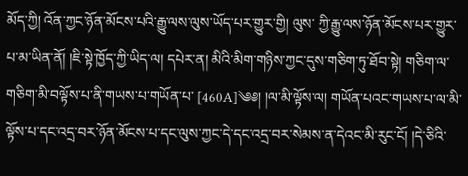མོད་ཀྱི། འོན་ཀྱང་ཉོན་མོངས་པའི་རྒྱུ་ལས་ལུས་ཡོད་པར་གྱུར་གྱི། ལུས་ ཀྱི་རྒྱུ་ལས་ཉོན་མོངས་པར་གྱུར་པ་མ་ཡིན་ནོ། །ཇི་སྟེ་ཁྱོད་ཀྱི་ཡིད་ལ། དཔེར་ན། མིའི་མིག་གཉིས་ཀྱང་དུས་གཅིག་ཏུ་ཐོབ་སྟེ། གཅིག་ལ་གཅིག་མི་བལྟོས་པ་ནི་གཡས་པ་གཡོན་པ་ [460A]༄༅། །ལ་མི་ལྟོས་ལ། གཡོན་པའང་གཡས་པ་ལ་མི་ལྟོས་པ་དང་འདྲ་བར་ཉོན་མོངས་པ་དང་ལུས་ཀྱང་དེ་དང་འདྲ་བར་སེམས་ན་དེའང་མི་རུང་ངོ། །དེ་ཅིའི་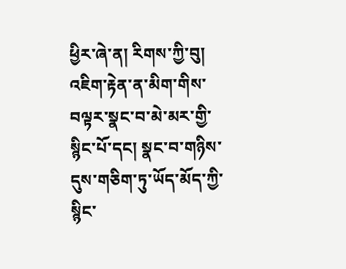ཕྱིར་ཞེ་ན། རིགས་ཀྱི་བུ། འཇིག་རྟེན་ན་མིག་གིས་བལྟར་སྣང་བ་མེ་མར་གྱི་སྙིང་པོ་དང། སྣང་བ་གཉིས་དུས་གཅིག་ཏུ་ཡོད་མོད་ཀྱི་སྙིང་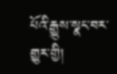པོའི་རྒྱུས་སྣང་བར་གྱུར་གྱི།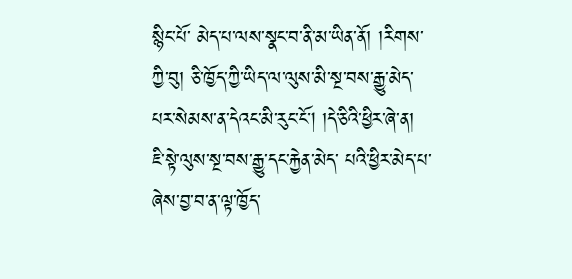སྙིང་པོ་ མེད་པ་ལས་སྣང་བ་ནི་མ་ཡིན་ནོ། །རིགས་ཀྱི་བུ། ཅི་ཁྱོད་ཀྱི་ཡིད་ལ་ལུས་མི་སྔ་བས་རྒྱུ་མེད་པར་སེམས་ན་དེའང་མི་རུང་ངོ། །དེ་ཅིའི་ཕྱིར་ཞེ་ན། ཇི་སྟེ་ལུས་སྔ་བས་རྒྱུ་དང་རྐྱེན་མེད་ པའི་ཕྱིར་མེད་པ་ཞེས་བྱ་བ་ན་ལྟ་ཁྱོད་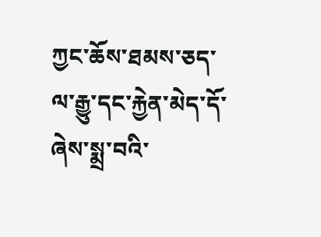ཀྱང་ཆོས་ཐམས་ཅད་ལ་རྒྱུ་དང་རྐྱེན་མེད་དོ་ཞེས་སྨྲ་བའི་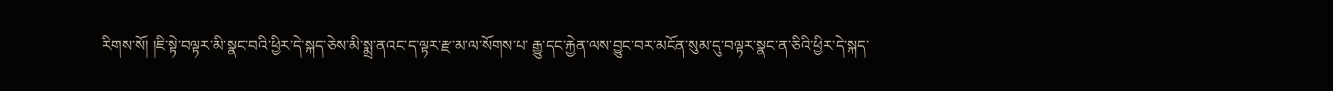རིགས་སོ། །ཇི་སྟེ་བལྟར་མི་སྣང་བའི་ཕྱིར་དེ་སྐད་ཅེས་མི་སྨྲ་ནའང་ད་ལྟར་རྫ་མ་ལ་སོགས་པ་ རྒྱུ་དང་རྐྱེན་ལས་བྱུང་བར་མངོན་སུམ་དུ་བལྟར་སྣང་ན་ཅིའི་ཕྱིར་དེ་སྐད་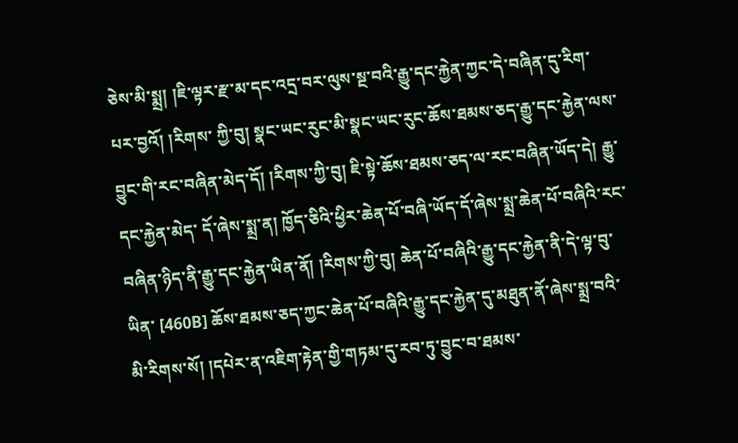ཅེས་མི་སྨྲ། །ཇི་ལྟར་རྫ་མ་དང་འདྲ་བར་ལུས་སྔ་བའི་རྒྱུ་དང་རྐྱེན་ཀྱང་དེ་བཞིན་དུ་རིག་པར་བྱའོ། །རིགས་ ཀྱི་བུ། སྣང་ཡང་རུང་མི་སྣང་ཡང་རུང་ཆོས་ཐམས་ཅད་རྒྱུ་དང་རྐྱེན་ལས་བྱུང་གི་རང་བཞིན་མེད་དོ། །རིགས་ཀྱི་བུ། ཇི་སྟེ་ཆོས་ཐམས་ཅད་ལ་རང་བཞིན་ཡོད་དེ། རྒྱུ་དང་རྐྱེན་མེད་ དོ་ཞེས་སྨྲ་ན། ཁྱོད་ཅིའི་ཕྱིར་ཆེན་པོ་བཞི་ཡོད་དོ་ཞེས་སྨྲ་ཆེན་པོ་བཞིའི་རང་བཞིན་ཉིད་ནི་རྒྱུ་དང་རྐྱེན་ཡིན་ནོ། །རིགས་ཀྱི་བུ། ཆེན་པོ་བཞིའི་རྒྱུ་དང་རྐྱེན་ནི་དེ་ལྟ་བུ་ཡིན་ [460B] ཆོས་ཐམས་ཅད་ཀྱང་ཆེན་པོ་བཞིའི་རྒྱུ་དང་རྐྱེན་དུ་མཐུན་ནོ་ཞེས་སྨྲ་བའི་མི་རིགས་སོ། །དཔེར་ན་འཇིག་རྟེན་གྱི་གཏམ་དུ་རབ་ཏུ་བྱུང་བ་ཐམས་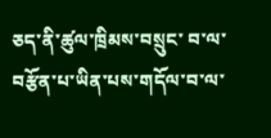ཅད་ནི་ཚུལ་ཁྲིམས་བསྲུང་ བ་ལ་བརྩོན་པ་ཡིན་པས་གདོལ་བ་ལ་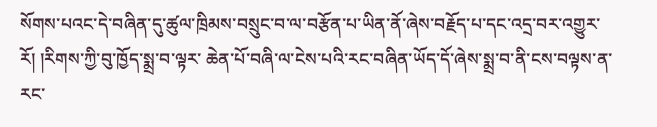སོགས་པའང་དེ་བཞིན་དུ་ཚུལ་ཁྲིམས་བསྲུང་བ་ལ་བརྩོན་པ་ཡིན་ནོ་ཞེས་བརྗོད་པ་དང་འདྲ་བར་འགྱུར་རོ། །རིགས་ཀྱི་བུ་ཁྱོད་སྨྲ་བ་ལྟར་ ཆེན་པོ་བཞི་ལ་ངེས་པའི་རང་བཞིན་ཡོད་དོ་ཞེས་སྨྲ་བ་ནི་ངས་བལྟས་ན་རང་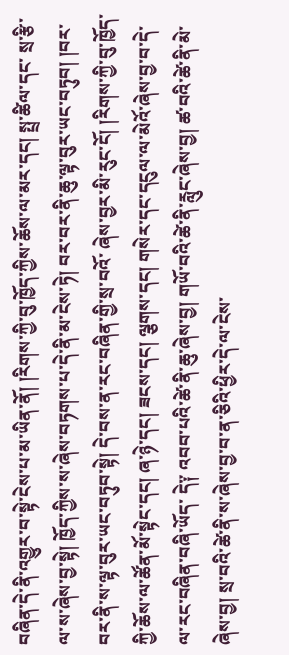བཞིན་དེ་ནི་འགྱུར་བ་སྟེ་ངེས་པ་མ་ཡིན་ནོ། །རིགས་ཀྱི་བུ་ཁྱོད་ཀྱིས་ཆོས་ལ་མར་དང། སྤྲ་ཚིལ་དང་ སྲ་རྩི་ལ་ས་ཞེས་བྱ་སྟེ། ཁྱོད་ཀྱིས་ས་ཞེས་བཏགས་པ་དེ་ནི་མ་ངེས་ཏེ། བར་བར་ནི་ཆུ་ལྟ་བུར་ཡང་བཏུབ། །བར་བར་ནི་ས་ལྟ་བུར་ཡང་བཏུབ་སྟེ། དེ་བས་ན་རང་བཞིན་གྱི་སྲ་བའོ་ ཞེས་བྱར་མི་རུང་ངོ། །རིགས་ཀྱི་བུ་ཁྱོད་ཀྱི་ཆོས་ལ་ཚོན་མོ་སྟེང་དང། ཞ་ཉེ་དང། ཟངས་དང། ལྕགས་དང། གསེར་དང་དངུལ་ལ་མེའོ་ཞེས་བྱ་བ་དེ་ལ་རང་བཞིན་བཞི་ཡོད་ དེ༑ འབབ་པའི་ཚེ་ནི་ཆུ་ཞེས་བྱ། གཡོ་བའི་ཚེ་ནི་རླུང་ཞེས་བྱ། ཚ་བའི་ཚེ་ནི་མེ་ཞེས་བྱ། སྲ་བའི་ཚེ་ནི་ས་ཞེས་བྱ་བ་ན་ཅིའི་ཕྱིར་དེ་ལ་ངེས་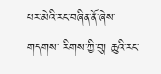པར་མེའི་རང་བཞིན་ནོ་ཞེས་གདགས་ རིགས་ཀྱི་བུ། ཆུའི་རང་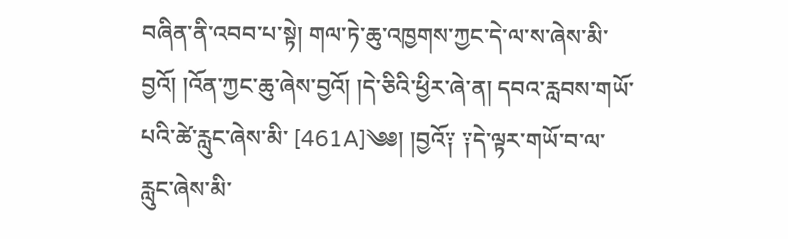བཞིན་ནི་འབབ་པ་སྟེ། གལ་ཏེ་ཆུ་འཁྱགས་ཀྱང་དེ་ལ་ས་ཞེས་མི་བྱའོ། །འོན་ཀྱང་ཆུ་ཞེས་བྱའོ། །དེ་ཅིའི་ཕྱིར་ཞེ་ན། དབའ་རླབས་གཡོ་པའི་ཚེ་རླུང་ཞེས་མི་ [461A]༄༅། །བྱའོ༑ ༑དེ་ལྟར་གཡོ་བ་ལ་རླུང་ཞེས་མི་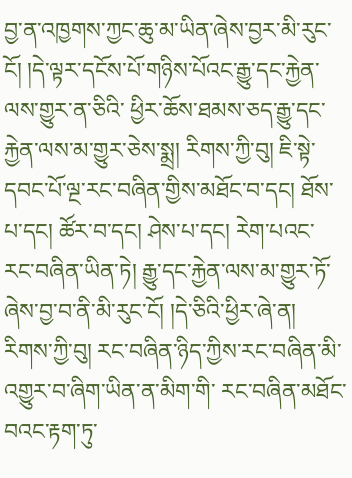བྱ་ན་འཁྱགས་ཀྱང་ཆུ་མ་ཡིན་ཞེས་བྱར་མི་རུང་ངོ། །དེ་ལྟར་དངོས་པོ་གཉིས་པོའང་རྒྱུ་དང་རྐྱེན་ལས་གྱུར་ན་ཅིའི་ ཕྱིར་ཆོས་ཐམས་ཅད་རྒྱུ་དང་རྐྱེན་ལས་མ་གྱུར་ཅེས་སྨྲ། རིགས་ཀྱི་བུ། ཇི་སྟེ་དབང་པོ་ལྔ་རང་བཞིན་གྱིས་མཐོང་བ་དང། ཐོས་པ་དང། ཚོར་བ་དང། ཤེས་པ་དང། རེག་པའང་ རང་བཞིན་ཡིན་ཏེ། རྒྱུ་དང་རྐྱེན་ལས་མ་གྱུར་ཏོ་ཞེས་བྱ་བ་ནི་མི་རུང་ངོ། །དེ་ཅིའི་ཕྱིར་ཞེ་ན། རིགས་ཀྱི་བུ། རང་བཞིན་ཉིད་ཀྱིས་རང་བཞིན་མི་འགྱུར་བ་ཞིག་ཡིན་ན་མིག་གི་ རང་བཞིན་མཐོང་བའང་རྟག་ཏུ་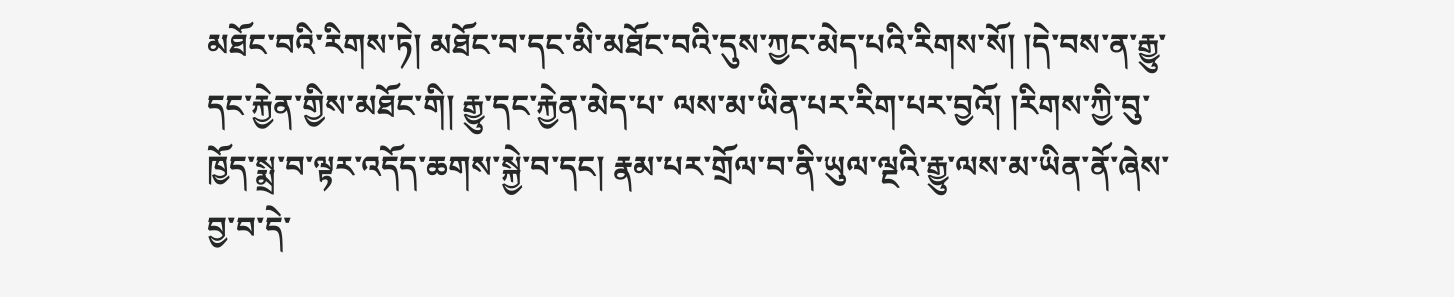མཐོང་བའི་རིགས་ཏེ། མཐོང་བ་དང་མི་མཐོང་བའི་དུས་ཀྱང་མེད་པའི་རིགས་སོ། །དེ་བས་ན་རྒྱུ་དང་རྐྱེན་གྱིས་མཐོང་གི། རྒྱུ་དང་རྐྱེན་མེད་པ་ ལས་མ་ཡིན་པར་རིག་པར་བྱའོ། །རིགས་ཀྱི་བུ་ཁྱོད་སྨྲ་བ་ལྟར་འདོད་ཆགས་སྐྱེ་བ་དང། རྣམ་པར་གྲོལ་བ་ནི་ཡུལ་ལྔའི་རྒྱུ་ལས་མ་ཡིན་ནོ་ཞེས་བྱ་བ་དེ་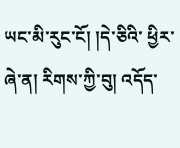ཡང་མི་རུང་ངོ། །དེ་ཅིའི་ ཕྱིར་ཞེ་ན། རིགས་ཀྱི་བུ། འདོད་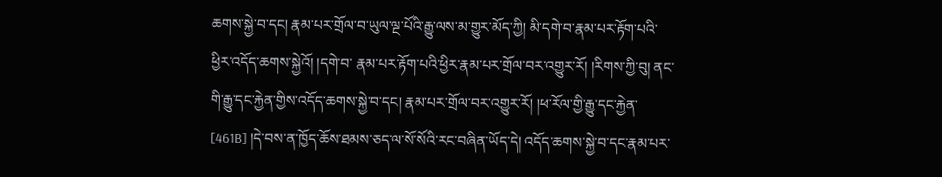ཆགས་སྐྱེ་བ་དང། རྣམ་པར་གྲོལ་བ་ཡུལ་ལྔ་པོའི་རྒྱུ་ལས་མ་གྱུར་མོད་ཀྱི། མི་དགེ་བ་རྣམ་པར་རྟོག་པའི་ཕྱིར་འདོད་ཆགས་སྐྱེའོ། །དགེ་བ་ རྣམ་པར་རྟོག་པའི་ཕྱིར་རྣམ་པར་གྲོལ་བར་འགྱུར་རོ། །རིགས་ཀྱི་བུ། ནང་གི་རྒྱུ་དང་རྐྱེན་གྱིས་འདོད་ཆགས་སྐྱེ་བ་དང། རྣམ་པར་གྲོལ་བར་འགྱུར་རོ། །ཕ་རོལ་གྱི་རྒྱུ་དང་རྐྱེན་ [461B] །དེ་བས་ན་ཁྱོད་ཆོས་ཐམས་ཅད་ལ་སོ་སོའི་རང་བཞིན་ཡོད་དེ། འདོད་ཆགས་སྐྱེ་བ་དང་རྣམ་པར་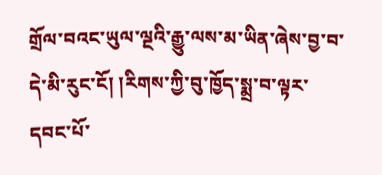གྲོལ་བའང་ཡུལ་ལྔའི་རྒྱུ་ལས་མ་ཡིན་ཞེས་བྱ་བ་ དེ་མི་རུང་ངོ། །རིགས་ཀྱི་བུ་ཁྱོད་སྨྲ་བ་ལྟར་དབང་པོ་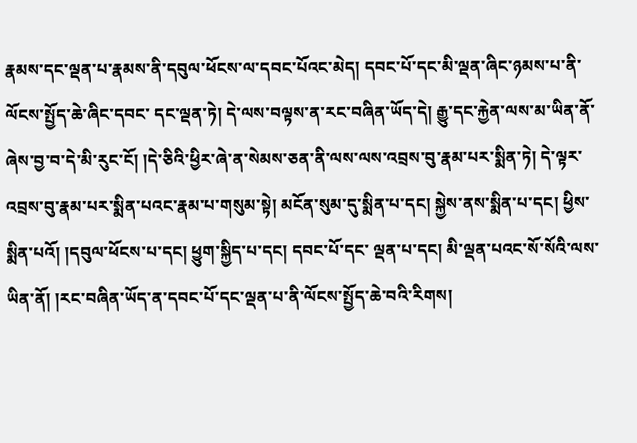རྣམས་དང་ལྡན་པ་རྣམས་ནི་དབུལ་ཕོངས་ལ་དབང་པོའང་མེད། དབང་པོ་དང་མི་ལྡན་ཞིང་ཉམས་པ་ནི་ལོངས་སྤྱོད་ཆེ་ཞིང་དབང་ དང་ལྡན་ཏེ། དེ་ལས་བལྟས་ན་རང་བཞིན་ཡོད་དེ། རྒྱུ་དང་རྐྱེན་ལས་མ་ཡིན་ནོ་ཞེས་བྱ་བ་དེ་མི་རུང་ངོ། །དེ་ཅིའི་ཕྱིར་ཞེ་ན་སེམས་ཅན་ནི་ལས་ལས་འབྲས་བུ་རྣམ་པར་སྨིན་ཏེ། དེ་ལྟར་ འབྲས་བུ་རྣམ་པར་སྨིན་པའང་རྣམ་པ་གསུམ་སྟེ། མངོན་སུམ་དུ་སྨིན་པ་དང། སྐྱེས་ནས་སྨིན་པ་དང། ཕྱིས་སྨིན་པའོ། །དབུལ་ཕོངས་པ་དང། ཕྱུག་སྐྱིད་པ་དང། དབང་པོ་དང་ ལྡན་པ་དང། མི་ལྡན་པའང་སོ་སོའི་ལས་ཡིན་ནོ། །རང་བཞིན་ཡོད་ན་དབང་པོ་དང་ལྡན་པ་ནི་ལོངས་སྤྱོད་ཆེ་བའི་རིགས།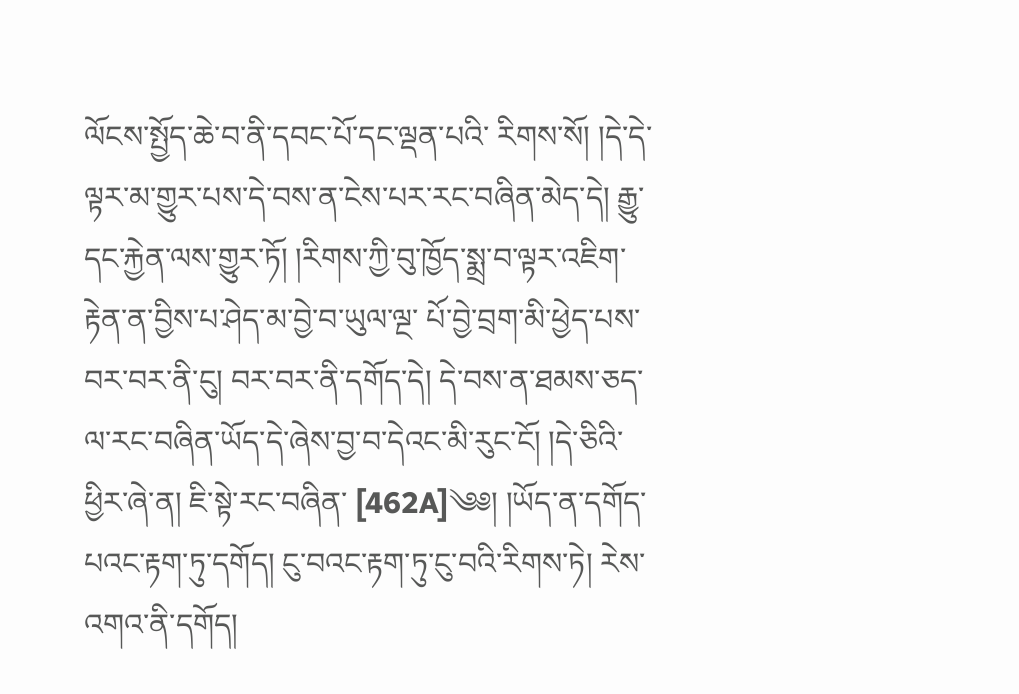ལོངས་སྤྱོད་ཆེ་བ་ནི་དབང་པོ་དང་ལྡན་པའི་ རིགས་སོ། །དེ་དེ་ལྟར་མ་གྱུར་པས་དེ་བས་ན་ངེས་པར་རང་བཞིན་མེད་དེ། རྒྱུ་དང་རྐྱེན་ལས་གྱུར་ཏོ། །རིགས་ཀྱི་བུ་ཁྱོད་སྨྲ་བ་ལྟར་འཇིག་རྟེན་ན་བྱིས་པ་ཤེད་མ་བྱེ་བ་ཡུལ་ལྔ་ པོ་བྱེ་བྲག་མི་ཕྱེད་པས་བར་བར་ནི་ངུ། བར་བར་ནི་དགོད་དེ། དེ་བས་ན་ཐམས་ཅད་ལ་རང་བཞིན་ཡོད་དེ་ཞེས་བྱ་བ་དེའང་མི་རུང་ངོ། །དེ་ཅིའི་ཕྱིར་ཞེ་ན། ཇི་སྟེ་རང་བཞིན་ [462A]༄༅། །ཡོད་ན་དགོད་པའང་རྟག་ཏུ་དགོད། ངུ་བའང་རྟག་ཏུ་ངུ་བའི་རིགས་ཏེ། རེས་འགའ་ནི་དགོད།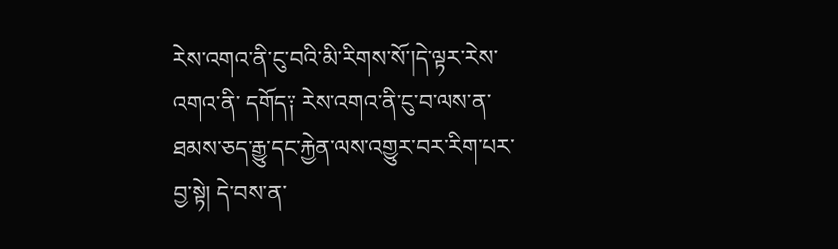རེས་འགའ་ནི་ངུ་བའི་མི་རིགས་སོ་།དེ་ལྟར་རེས་འགའ་ནི་ དགོད༑ རེས་འགའ་ནི་ངུ་བ་ལས་ན་ཐམས་ཅད་རྒྱུ་དང་རྐྱེན་ལས་འགྱུར་བར་རིག་པར་བྱ་སྟེ། དེ་བས་ན་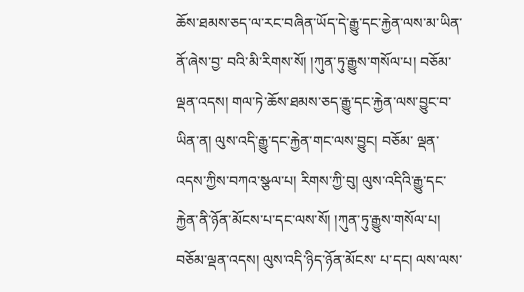ཆོས་ཐམས་ཅད་ལ་རང་བཞིན་ཡོད་དེ་རྒྱུ་དང་རྐྱེན་ལས་མ་ཡིན་ནོ་ཞེས་བྱ་ བའི་མི་རིགས་སོ། །ཀུན་ཏུ་རྒྱུས་གསོལ་པ། བཅོམ་ལྡན་འདས། གལ་ཏེ་ཆོས་ཐམས་ཅད་རྒྱུ་དང་རྐྱེན་ལས་བྱུང་བ་ཡིན་ན། ལུས་འདི་རྒྱུ་དང་རྐྱེན་གང་ལས་བྱུང། བཅོམ་ ལྡན་འདས་ཀྱིས་བཀའ་སྩལ་པ། རིགས་ཀྱི་བུ། ལུས་འདིའི་རྒྱུ་དང་རྐྱེན་ནི་ཉོན་མོངས་པ་དང་ལས་སོ། །ཀུན་ཏུ་རྒྱུས་གསོལ་པ། བཅོམ་ལྡན་འདས། ལུས་འདི་ཉིད་ཉོན་མོངས་ པ་དང། ལས་ལས་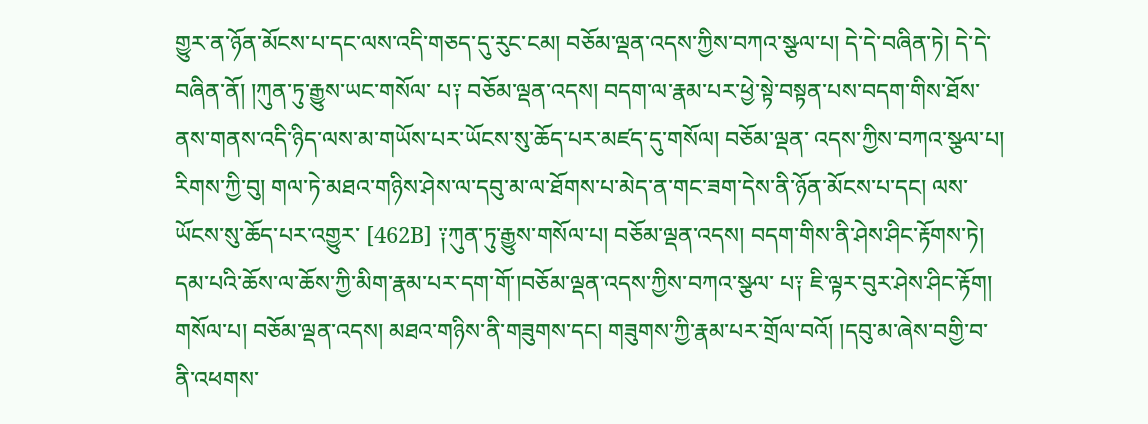གྱུར་ན་ཉོན་མོངས་པ་དང་ལས་འདི་གཅད་དུ་རུང་ངམ། བཅོམ་ལྡན་འདས་ཀྱིས་བཀའ་སྩལ་པ། དེ་དེ་བཞིན་ཏེ། དེ་དེ་བཞིན་ནོ། །ཀུན་ཏུ་རྒྱུས་ཡང་གསོལ་ པ༑ བཅོམ་ལྡན་འདས། བདག་ལ་རྣམ་པར་ཕྱེ་སྟེ་བསྟན་པས་བདག་གིས་ཐོས་ནས་གནས་འདི་ཉིད་ལས་མ་གཡོས་པར་ཡོངས་སུ་ཆོད་པར་མཛད་དུ་གསོལ། བཅོམ་ལྡན་ འདས་ཀྱིས་བཀའ་སྩལ་པ། རིགས་ཀྱི་བུ། གལ་ཏེ་མཐའ་གཉིས་ཤེས་ལ་དབུ་མ་ལ་ཐོགས་པ་མེད་ན་གང་ཟག་དེས་ནི་ཉོན་མོངས་པ་དང། ལས་ཡོངས་སུ་ཆོད་པར་འགྱུར་ [462B] ༑ཀུན་ཏུ་རྒྱུས་གསོལ་པ། བཅོམ་ལྡན་འདས། བདག་གིས་ནི་ཤེས་ཤིང་རྟོགས་ཏེ། དམ་པའི་ཆོས་ལ་ཆོས་ཀྱི་མིག་རྣམ་པར་དག་གོ་།བཅོམ་ལྡན་འདས་ཀྱིས་བཀའ་སྩལ་ པ༑ ཇི་ལྟར་བུར་ཤེས་ཤིང་རྟོག། གསོལ་པ། བཅོམ་ལྡན་འདས། མཐའ་གཉིས་ནི་གཟུགས་དང། གཟུགས་ཀྱི་རྣམ་པར་གྲོལ་བའོ། །དབུ་མ་ཞེས་བགྱི་བ་ནི་འཕགས་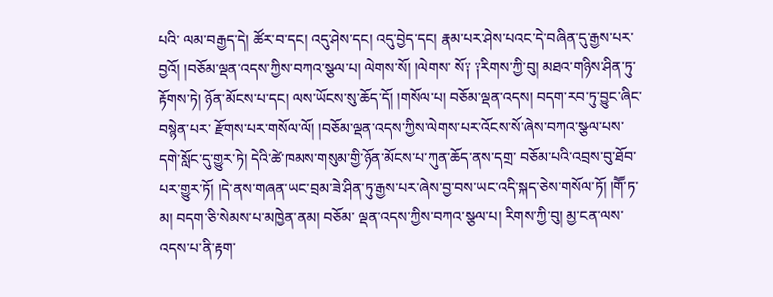པའི་ ལམ་བརྒྱད་དེ། ཚོར་བ་དང། འདུ་ཤེས་དང། འདུ་བྱེད་དང། རྣམ་པར་ཤེས་པའང་དེ་བཞིན་དུ་རྒྱས་པར་བྱའོ། །བཅོམ་ལྡན་འདས་ཀྱིས་བཀའ་སྩལ་པ། ལེགས་སོ། །ལེགས་ སོ༑ ༑རིགས་ཀྱི་བུ། མཐའ་གཉིས་ཤིན་ཏུ་རྟོགས་ཏེ། ཉོན་མོངས་པ་དང། ལས་ཡོངས་སུ་ཆོད་དོ། །གསོལ་པ། བཅོམ་ལྡན་འདས། བདག་རབ་ཏུ་བྱུང་ཞིང་བསྙེན་པར་ རྫོགས་པར་གསོལ་ལོ། །བཅོམ་ལྡན་འདས་ཀྱིས་ལེགས་པར་འོངས་སོ་ཞེས་བཀའ་སྩལ་པས་དགེ་སློང་དུ་གྱུར་ཏེ། དེའི་ཚེ་ཁམས་གསུམ་གྱི་ཉོན་མོངས་པ་ཀུན་ཆོད་ནས་དགྲ་ བཅོམ་པའི་འབྲས་བུ་ཐོབ་པར་གྱུར་ཏོ། །དེ་ནས་གཞན་ཡང་བྲམ་ཟེ་ཤིན་ཏུ་རྒྱས་པར་ཞེས་བྱ་བས་ཡང་འདི་སྐད་ཅེས་གསོལ་ཏོ། །གཽ་ཏ་མ། བདག་ཅི་སེམས་པ་མཁྱེན་ནམ། བཅོམ་ ལྡན་འདས་ཀྱིས་བཀའ་སྩལ་པ། རིགས་ཀྱི་བུ། མྱ་ངན་ལས་འདས་པ་ནི་རྟག་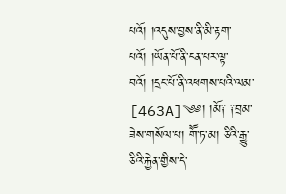པའོ། །འདུས་བྱས་ནི་མི་རྟག་པའོ། །ཡོན་པོ་ནི་ངན་པར་ལྟ་བའོ། །དྲང་པོ་ནི་འཕགས་པའི་ལམ་ [463A]༄༅། །མོ༑ ༑བྲམ་ཟེས་གསོལ་པ། གཽ་ཏ་མ། ཅིའི་རྒྱུ་ཅིའི་རྐྱེན་གྱིས་དེ་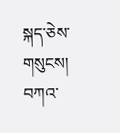སྐད་ཅེས་གསུངས། བཀའ་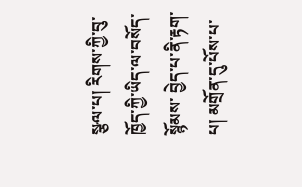སྩལ་པ། རིགས་ཀྱི་བུ་ཁྱོད་ཀྱི་ཡིད་ལ་བསོད་སྙོམས་ བྱེད་པ་ནི་རྟག་པ། མགྲོན་དུ་པོས་པ་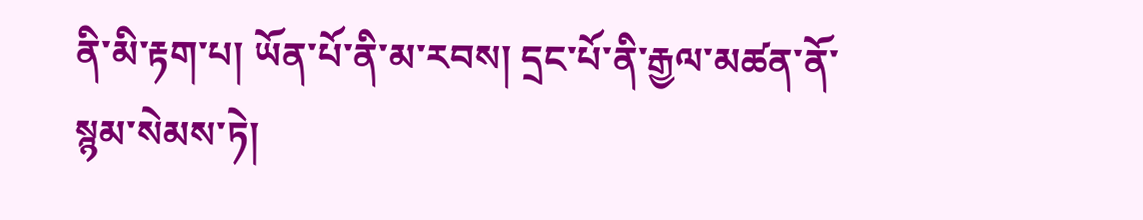ནི་མི་རྟག་པ། ཡོན་པོ་ནི་མ་རབས། དྲང་པོ་ནི་རྒྱལ་མཚན་ནོ་སྙམ་སེམས་ཏེ།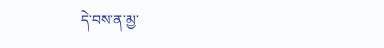དེ་བས་ན་མྱ་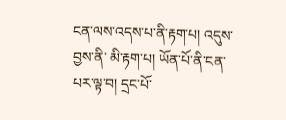ངན་ལས་འདས་པ་ནི་རྟག་པ། འདུས་བྱས་ནི་ མི་རྟག་པ། ཡོན་པོ་ནི་ངན་པར་ལྟ་བ། དྲང་པོ་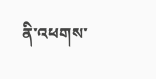ནི་འཕགས་